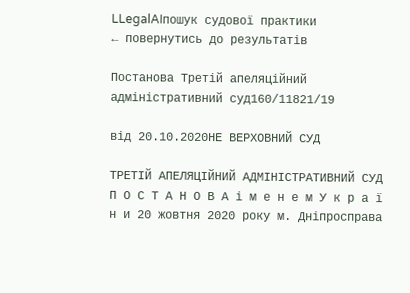LLegalAIпошук судової практики
← повернутись до результатів

Постанова Третій апеляційний адміністративний суд160/11821/19

від 20.10.2020НЕ ВЕРХОВНИЙ СУД

ТРЕТІЙ АПЕЛЯЦІЙНИЙ АДМІНІСТРАТИВНИЙ СУД П О С Т А Н О В А і м е н е м У к р а ї н и 20 жовтня 2020 року м. Дніпросправа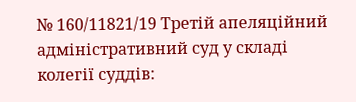№ 160/11821/19 Третій апеляційний адміністративний суд у складі колегії суддів: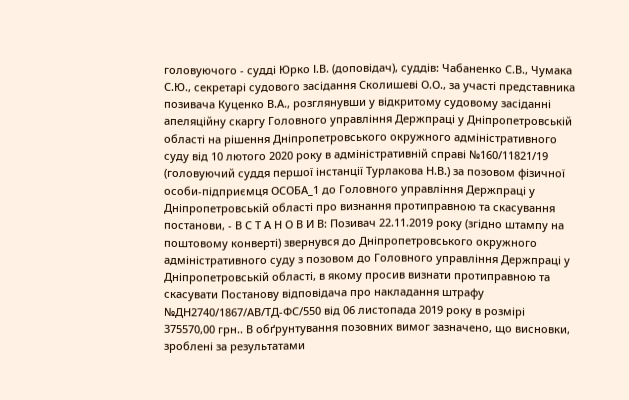головуючого - судді Юрко І.В. (доповідач), суддів: Чабаненко С.В., Чумака С.Ю., секретарі судового засідання Сколишеві О.О., за участі представника позивача Куценко В.А., розглянувши у відкритому судовому засіданні апеляційну скаргу Головного управління Держпраці у Дніпропетровській області на рішення Дніпропетровського окружного адміністративного суду від 10 лютого 2020 року в адміністративній справі №160/11821/19 (головуючий суддя першої інстанції Турлакова Н.В.) за позовом фізичної особи-підприємця ОСОБА_1 до Головного управління Держпраці у Дніпропетровській області про визнання протиправною та скасування постанови, - В С Т А Н О В И В: Позивач 22.11.2019 року (згідно штампу на поштовому конверті) звернувся до Дніпропетровського окружного адміністративного суду з позовом до Головного управління Держпраці у Дніпропетровській області, в якому просив визнати протиправною та скасувати Постанову відповідача про накладання штрафу №ДН2740/1867/АВ/ТД-ФС/550 від 06 листопада 2019 року в розмірі 375570,00 грн.. В обґрунтування позовних вимог зазначено, що висновки, зроблені за результатами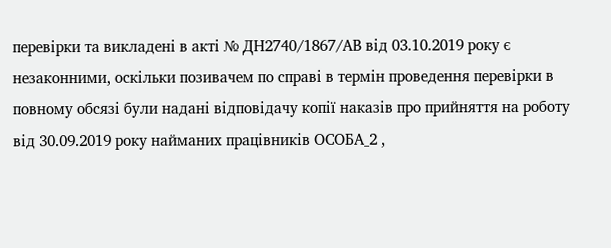перевірки та викладені в акті № ДН2740/1867/АВ від 03.10.2019 року є незаконними, оскільки позивачем по справі в термін проведення перевірки в повному обсязі були надані відповідачу копії наказів про прийняття на роботу від 30.09.2019 року найманих працівників ОСОБА_2 ,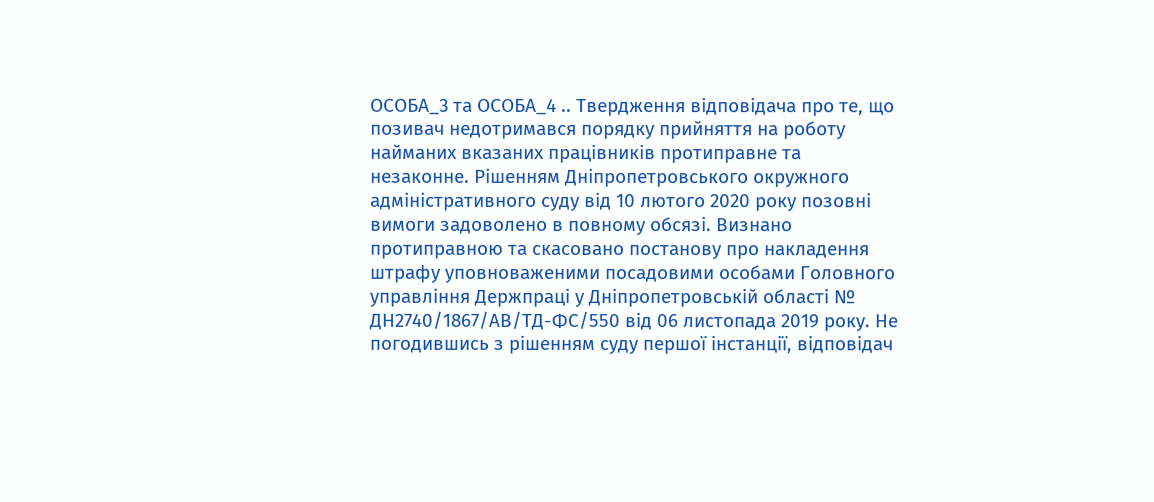ОСОБА_3 та ОСОБА_4 .. Твердження відповідача про те, що позивач недотримався порядку прийняття на роботу найманих вказаних працівників протиправне та незаконне. Рішенням Дніпропетровського окружного адміністративного суду від 10 лютого 2020 року позовні вимоги задоволено в повному обсязі. Визнано протиправною та скасовано постанову про накладення штрафу уповноваженими посадовими особами Головного управління Держпраці у Дніпропетровській області № ДН2740/1867/АВ/ТД-ФС/550 від 06 листопада 2019 року. Не погодившись з рішенням суду першої інстанції, відповідач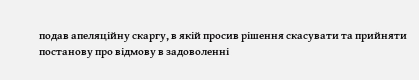подав апеляційну скаргу, в якій просив рішення скасувати та прийняти постанову про відмову в задоволенні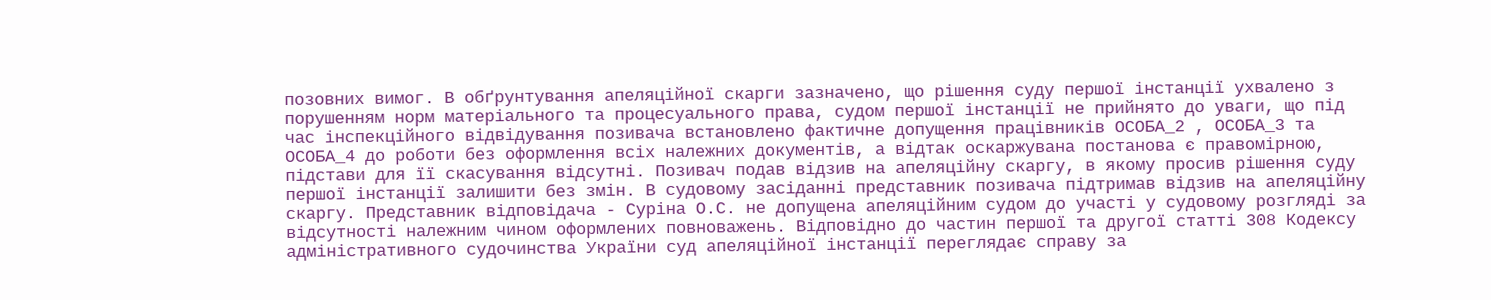позовних вимог. В обґрунтування апеляційної скарги зазначено, що рішення суду першої інстанції ухвалено з порушенням норм матеріального та процесуального права, судом першої інстанції не прийнято до уваги, що під час інспекційного відвідування позивача встановлено фактичне допущення працівників ОСОБА_2 , ОСОБА_3 та ОСОБА_4 до роботи без оформлення всіх належних документів, а відтак оскаржувана постанова є правомірною, підстави для її скасування відсутні. Позивач подав відзив на апеляційну скаргу, в якому просив рішення суду першої інстанції залишити без змін. В судовому засіданні представник позивача підтримав відзив на апеляційну скаргу. Представник відповідача - Суріна О.С. не допущена апеляційним судом до участі у судовому розгляді за відсутності належним чином оформлених повноважень. Відповідно до частин першої та другої статті 308 Кодексу адміністративного судочинства України суд апеляційної інстанції переглядає справу за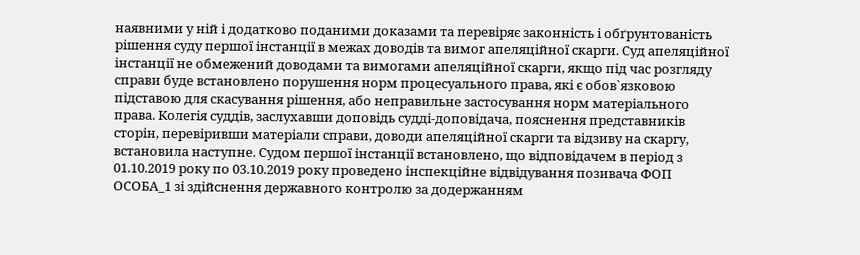наявними у ній і додатково поданими доказами та перевіряє законність і обґрунтованість рішення суду першої інстанції в межах доводів та вимог апеляційної скарги. Суд апеляційної інстанції не обмежений доводами та вимогами апеляційної скарги, якщо під час розгляду справи буде встановлено порушення норм процесуального права, які є обов`язковою підставою для скасування рішення, або неправильне застосування норм матеріального права. Колегія суддів, заслухавши доповідь судді-доповідача, пояснення представників сторін, перевіривши матеріали справи, доводи апеляційної скарги та відзиву на скаргу, встановила наступне. Судом першої інстанції встановлено, що відповідачем в період з 01.10.2019 року по 03.10.2019 року проведено інспекційне відвідування позивача ФОП ОСОБА_1 зі здійснення державного контролю за додержанням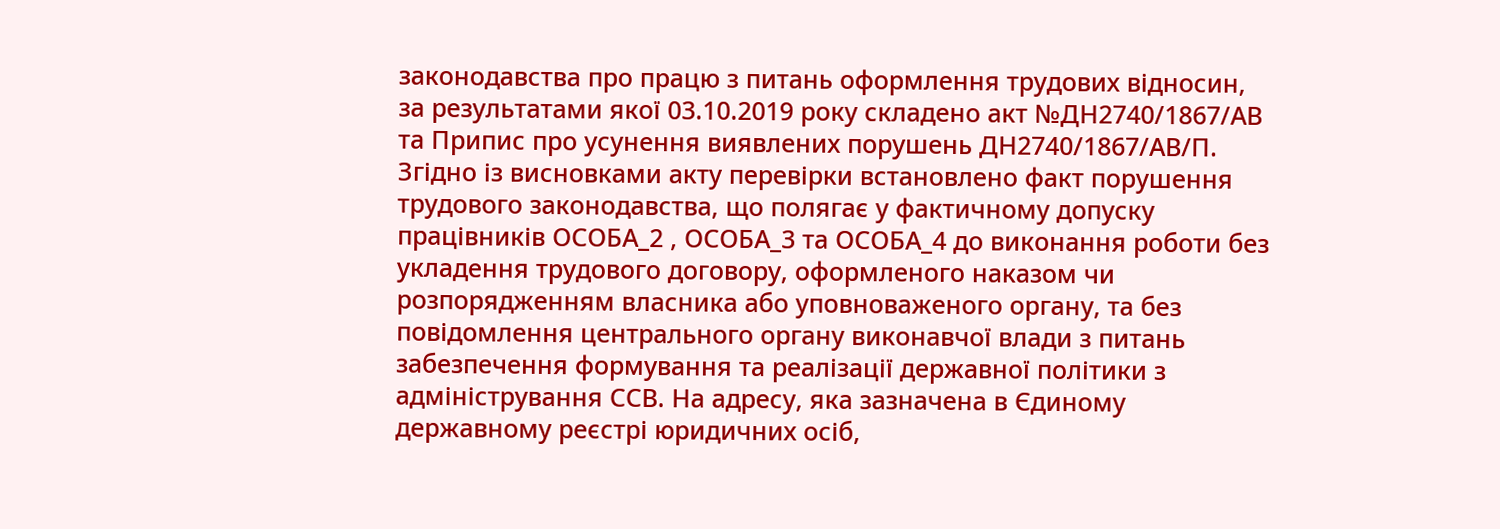законодавства про працю з питань оформлення трудових відносин, за результатами якої 03.10.2019 року складено акт №ДН2740/1867/АВ та Припис про усунення виявлених порушень ДН2740/1867/АВ/П. Згідно із висновками акту перевірки встановлено факт порушення трудового законодавства, що полягає у фактичному допуску працівників ОСОБА_2 , ОСОБА_3 та ОСОБА_4 до виконання роботи без укладення трудового договору, оформленого наказом чи розпорядженням власника або уповноваженого органу, та без повідомлення центрального органу виконавчої влади з питань забезпечення формування та реалізації державної політики з адміністрування ССВ. На адресу, яка зазначена в Єдиному державному реєстрі юридичних осіб,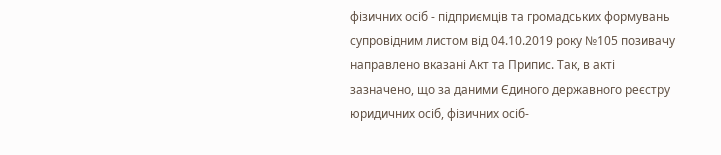фізичних осіб - підприємців та громадських формувань супровідним листом від 04.10.2019 року №105 позивачу направлено вказані Акт та Припис. Так, в акті зазначено, що за даними Єдиного державного реєстру юридичних осіб, фізичних осіб-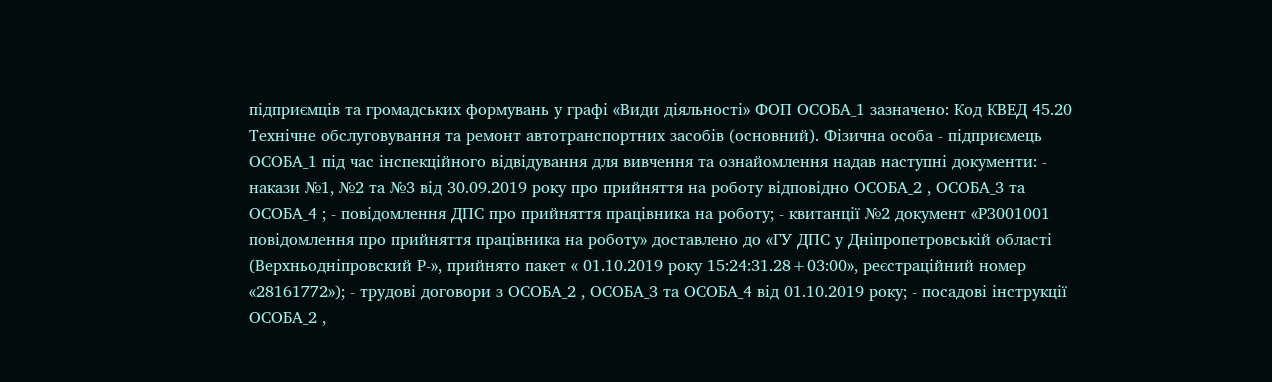підприємців та громадських формувань у графі «Види діяльності» ФОП ОСОБА_1 зазначено: Код КВЕД 45.20 Технічне обслуговування та ремонт автотранспортних засобів (основний). Фізична особа - підприємець ОСОБА_1 під час інспекційного відвідування для вивчення та ознайомлення надав наступні документи: - накази №1, №2 та №3 від 30.09.2019 року про прийняття на роботу відповідно ОСОБА_2 , ОСОБА_3 та ОСОБА_4 ; - повідомлення ДПС про прийняття працівника на роботу; - квитанції №2 документ «РЗ001001 повідомлення про прийняття працівника на роботу» доставлено до «ГУ ДПС у Дніпропетровській області (Верхньодніпровский Р-», прийнято пакет « 01.10.2019 року 15:24:31.28+03:00», реєстраційний номер «28161772»); - трудові договори з ОСОБА_2 , ОСОБА_3 та ОСОБА_4 від 01.10.2019 року; - посадові інструкції ОСОБА_2 ,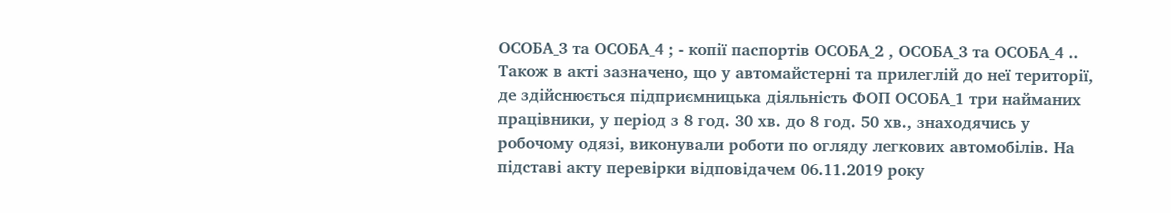ОСОБА_3 та ОСОБА_4 ; - копії паспортів ОСОБА_2 , ОСОБА_3 та ОСОБА_4 .. Також в акті зазначено, що у автомайстерні та прилеглій до неї території, де здійснюється підприємницька діяльність ФОП ОСОБА_1 три найманих працівники, у період з 8 год. 30 хв. до 8 год. 50 хв., знаходячись у робочому одязі, виконували роботи по огляду легкових автомобілів. На підставі акту перевірки відповідачем 06.11.2019 року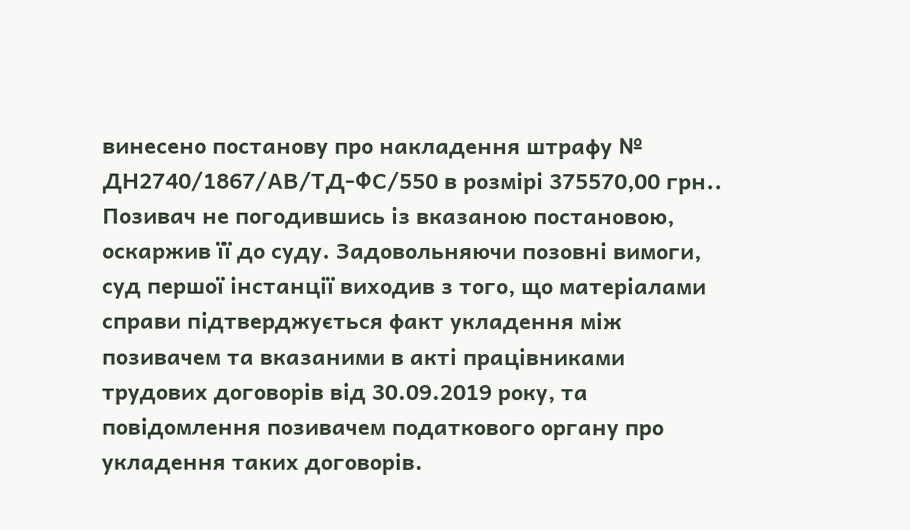винесено постанову про накладення штрафу № ДН2740/1867/АВ/ТД-ФС/550 в розмірі 375570,00 грн.. Позивач не погодившись із вказаною постановою, оскаржив її до суду. Задовольняючи позовні вимоги, суд першої інстанції виходив з того, що матеріалами справи підтверджується факт укладення між позивачем та вказаними в акті працівниками трудових договорів від 30.09.2019 року, та повідомлення позивачем податкового органу про укладення таких договорів.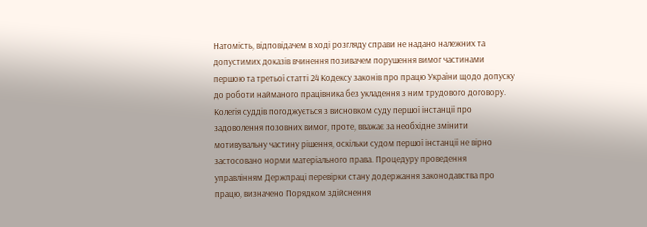Натомість, відповідачем в ході розгляду справи не надано належних та допустимих доказів вчинення позивачем порушення вимог частинами першою та третьої статті 24 Кодексу законів про працю України щодо допуску до роботи найманого працівника без укладення з ним трудового договору. Колегія суддів погоджується з висновком суду першої інстанції про задоволення позовних вимог, проте, вважає за необхідне змінити мотивувальну частину рішення, оскільки судом першої інстанції не вірно застосовано норми матеріального права. Процедуру проведення управлінням Держпраці перевірки стану додержання законодавства про працю, визначено Порядком здійснення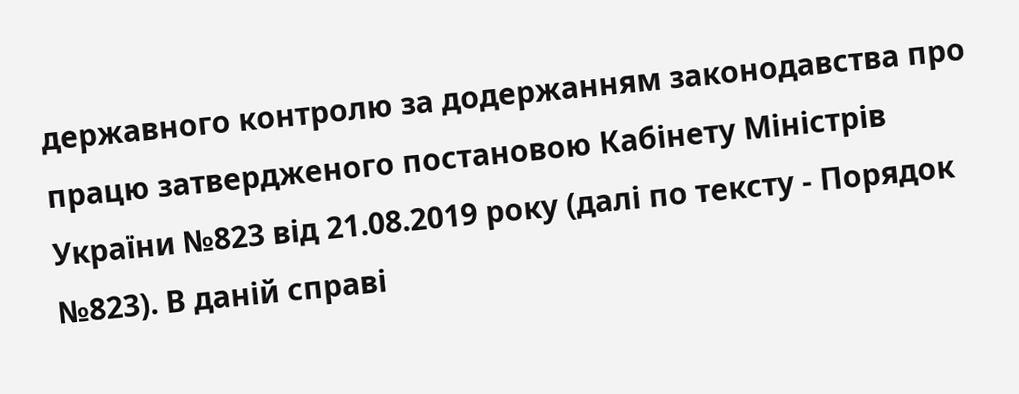державного контролю за додержанням законодавства про працю затвердженого постановою Кабінету Міністрів України №823 від 21.08.2019 року (далі по тексту - Порядок №823). В даній справі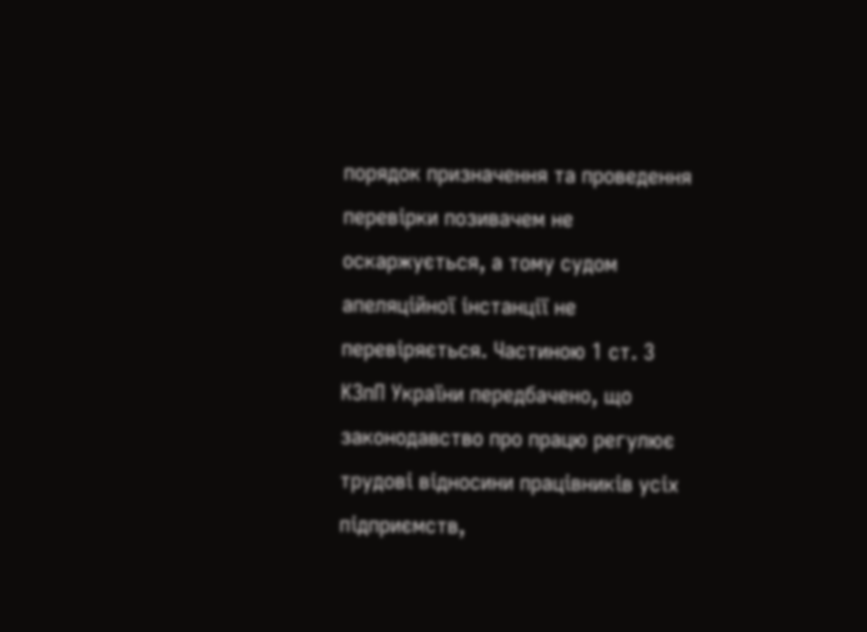порядок призначення та проведення перевірки позивачем не оскаржується, а тому судом апеляційної інстанції не перевіряється. Частиною 1 ст. 3 КЗпП України передбачено, що законодавство про працю регулює трудові відносини працівників усіх підприємств,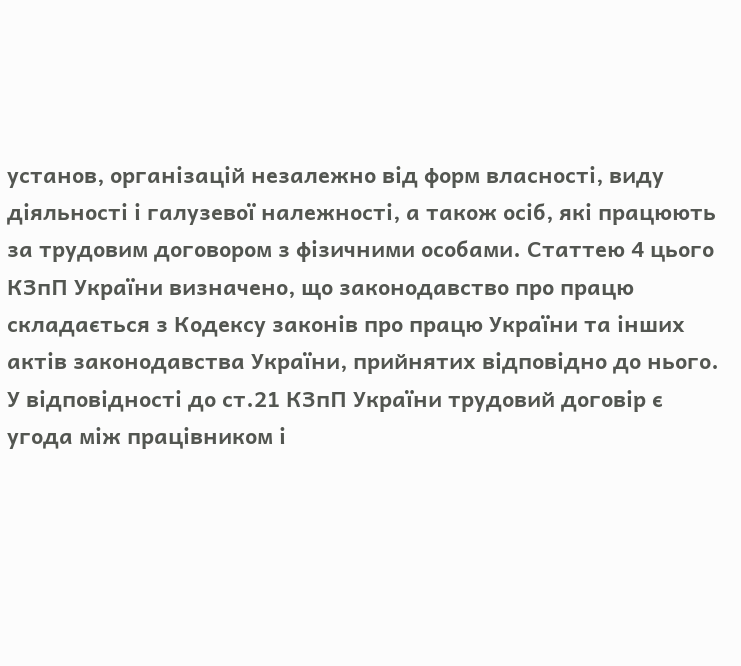установ, організацій незалежно від форм власності, виду діяльності і галузевої належності, а також осіб, які працюють за трудовим договором з фізичними особами. Статтею 4 цього КЗпП України визначено, що законодавство про працю складається з Кодексу законів про працю України та інших актів законодавства України, прийнятих відповідно до нього. У відповідності до ст.21 КЗпП України трудовий договір є угода між працівником і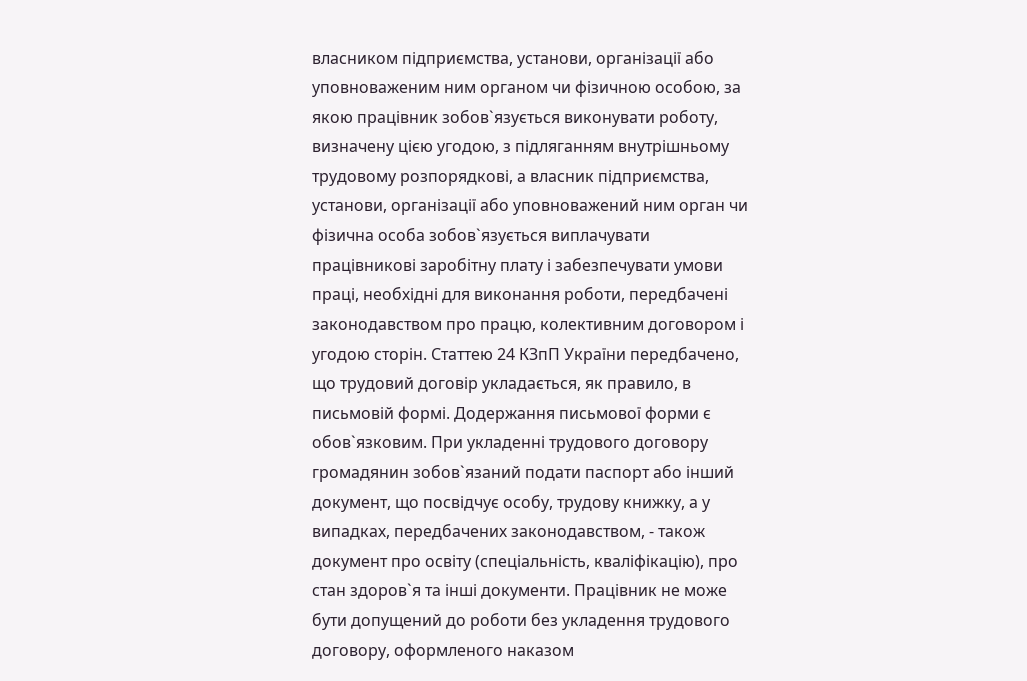власником підприємства, установи, організації або уповноваженим ним органом чи фізичною особою, за якою працівник зобов`язується виконувати роботу, визначену цією угодою, з підляганням внутрішньому трудовому розпорядкові, а власник підприємства, установи, організації або уповноважений ним орган чи фізична особа зобов`язується виплачувати працівникові заробітну плату і забезпечувати умови праці, необхідні для виконання роботи, передбачені законодавством про працю, колективним договором і угодою сторін. Статтею 24 КЗпП України передбачено, що трудовий договір укладається, як правило, в письмовій формі. Додержання письмової форми є обов`язковим. При укладенні трудового договору громадянин зобов`язаний подати паспорт або інший документ, що посвідчує особу, трудову книжку, а у випадках, передбачених законодавством, - також документ про освіту (спеціальність, кваліфікацію), про стан здоров`я та інші документи. Працівник не може бути допущений до роботи без укладення трудового договору, оформленого наказом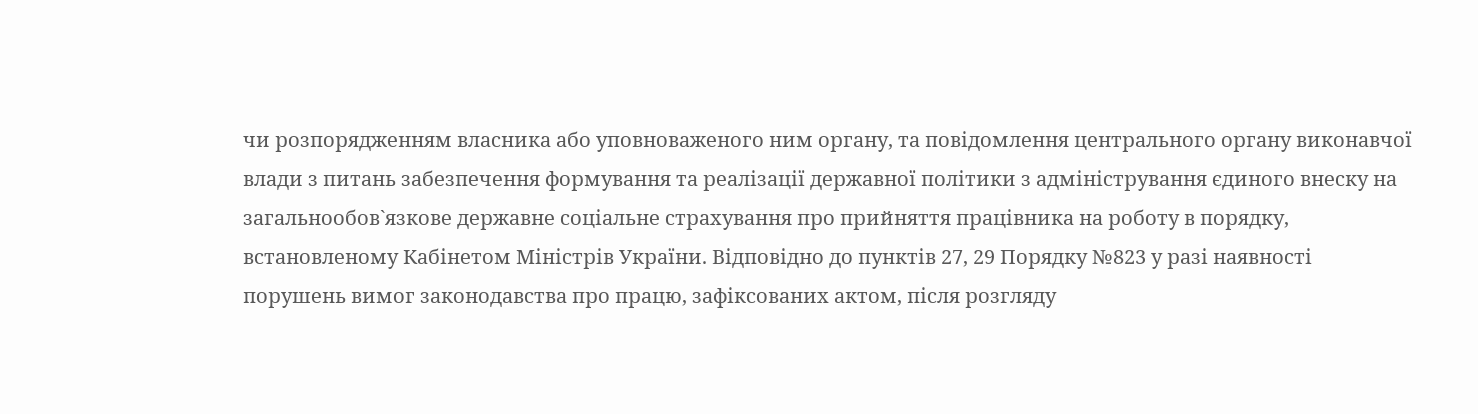чи розпорядженням власника або уповноваженого ним органу, та повідомлення центрального органу виконавчої влади з питань забезпечення формування та реалізації державної політики з адміністрування єдиного внеску на загальнообов`язкове державне соціальне страхування про прийняття працівника на роботу в порядку, встановленому Кабінетом Міністрів України. Відповідно до пунктів 27, 29 Порядку №823 у разі наявності порушень вимог законодавства про працю, зафіксованих актом, після розгляду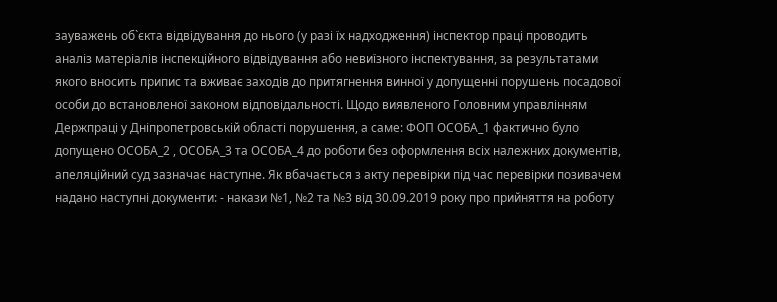зауважень об`єкта відвідування до нього (у разі їх надходження) інспектор праці проводить аналіз матеріалів інспекційного відвідування або невиїзного інспектування, за результатами якого вносить припис та вживає заходів до притягнення винної у допущенні порушень посадової особи до встановленої законом відповідальності. Щодо виявленого Головним управлінням Держпраці у Дніпропетровській області порушення, а саме: ФОП ОСОБА_1 фактично було допущено ОСОБА_2 , ОСОБА_3 та ОСОБА_4 до роботи без оформлення всіх належних документів, апеляційний суд зазначає наступне. Як вбачається з акту перевірки під час перевірки позивачем надано наступні документи: - накази №1, №2 та №3 від 30.09.2019 року про прийняття на роботу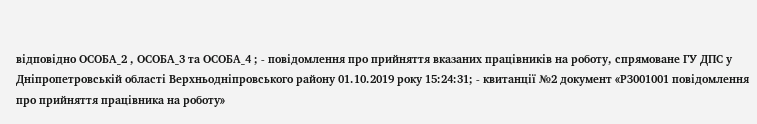відповідно ОСОБА_2 , ОСОБА_3 та ОСОБА_4 ; - повідомлення про прийняття вказаних працівників на роботу, спрямоване ГУ ДПС у Дніпропетровській області Верхньодніпровського району 01.10.2019 року 15:24:31; - квитанції №2 документ «РЗ001001 повідомлення про прийняття працівника на роботу»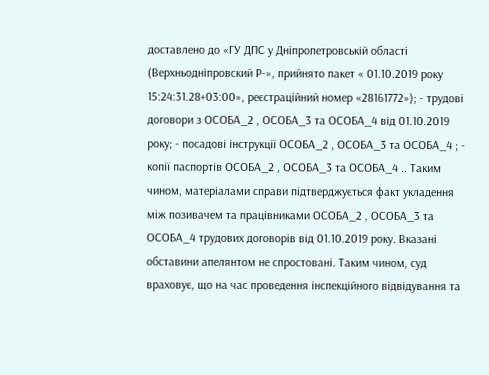доставлено до «ГУ ДПС у Дніпропетровській області (Верхньодніпровский Р-», прийнято пакет « 01.10.2019 року 15:24:31.28+03:00», реєстраційний номер «28161772»); - трудові договори з ОСОБА_2 , ОСОБА_3 та ОСОБА_4 від 01.10.2019 року; - посадові інструкції ОСОБА_2 , ОСОБА_3 та ОСОБА_4 ; - копії паспортів ОСОБА_2 , ОСОБА_3 та ОСОБА_4 .. Таким чином, матеріалами справи підтверджується факт укладення між позивачем та працівниками ОСОБА_2 , ОСОБА_3 та ОСОБА_4 трудових договорів від 01.10.2019 року. Вказані обставини апелянтом не спростовані. Таким чином, суд враховує, що на час проведення інспекційного відвідування та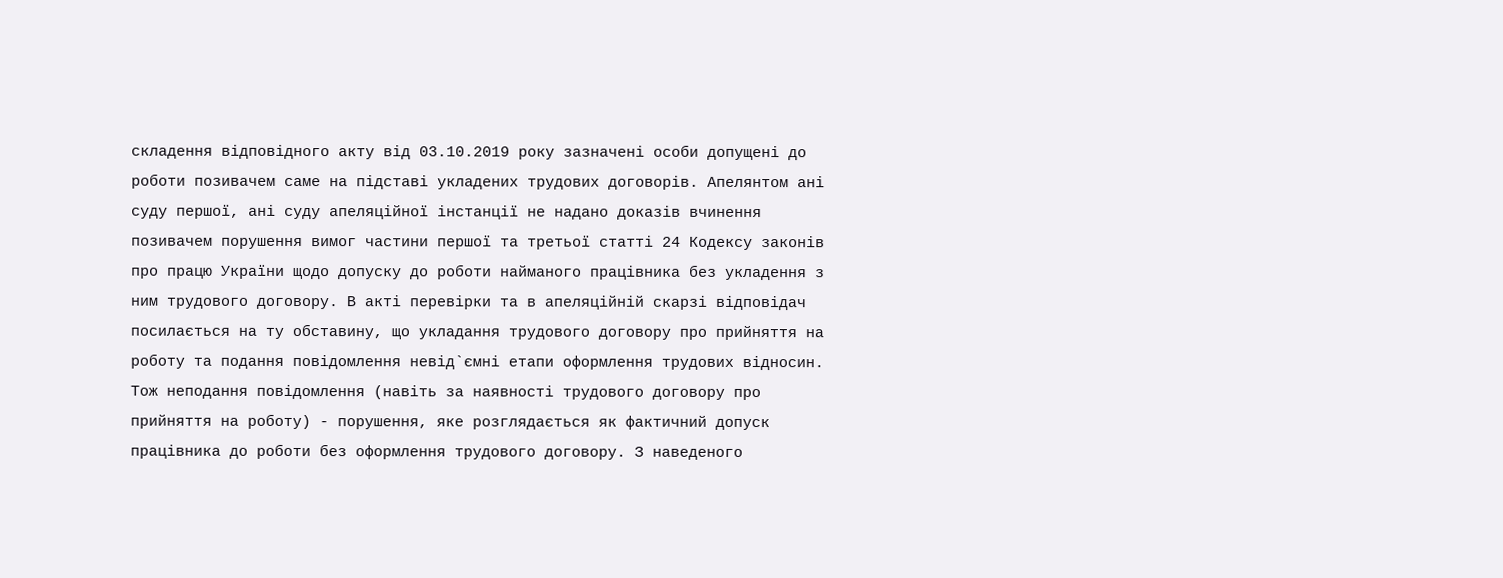складення відповідного акту від 03.10.2019 року зазначені особи допущені до роботи позивачем саме на підставі укладених трудових договорів. Апелянтом ані суду першої, ані суду апеляційної інстанції не надано доказів вчинення позивачем порушення вимог частини першої та третьої статті 24 Кодексу законів про працю України щодо допуску до роботи найманого працівника без укладення з ним трудового договору. В акті перевірки та в апеляційній скарзі відповідач посилається на ту обставину, що укладання трудового договору про прийняття на роботу та подання повідомлення невід`ємні етапи оформлення трудових відносин. Тож неподання повідомлення (навіть за наявності трудового договору про прийняття на роботу) - порушення, яке розглядається як фактичний допуск працівника до роботи без оформлення трудового договору. З наведеного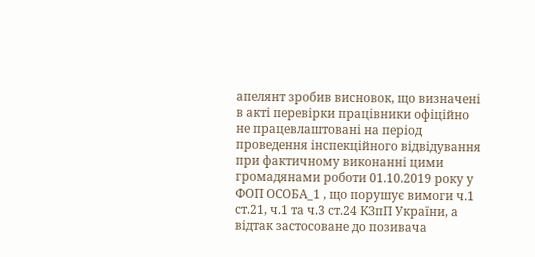апелянт зробив висновок, що визначені в акті перевірки працівники офіційно не працевлаштовані на період проведення інспекційного відвідування при фактичному виконанні цими громадянами роботи 01.10.2019 року у ФОП ОСОБА_1 , що порушує вимоги ч.1 ст.21, ч.1 та ч.3 ст.24 КЗпП України, а відтак застосоване до позивача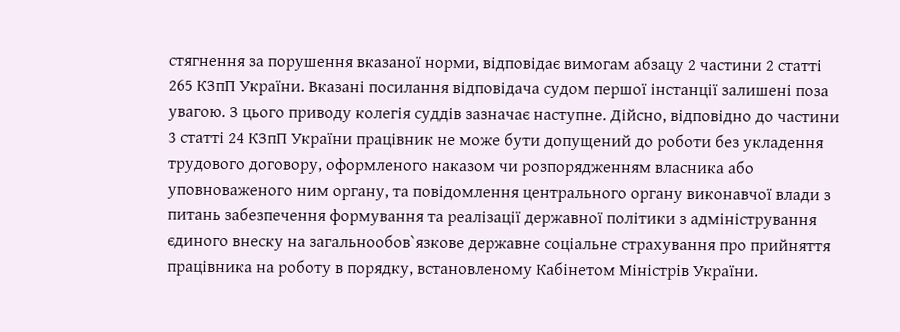стягнення за порушення вказаної норми, відповідає вимогам абзацу 2 частини 2 статті 265 КЗпП України. Вказані посилання відповідача судом першої інстанції залишені поза увагою. З цього приводу колегія суддів зазначає наступне. Дійсно, відповідно до частини 3 статті 24 КЗпП України працівник не може бути допущений до роботи без укладення трудового договору, оформленого наказом чи розпорядженням власника або уповноваженого ним органу, та повідомлення центрального органу виконавчої влади з питань забезпечення формування та реалізації державної політики з адміністрування єдиного внеску на загальнообов`язкове державне соціальне страхування про прийняття працівника на роботу в порядку, встановленому Кабінетом Міністрів України.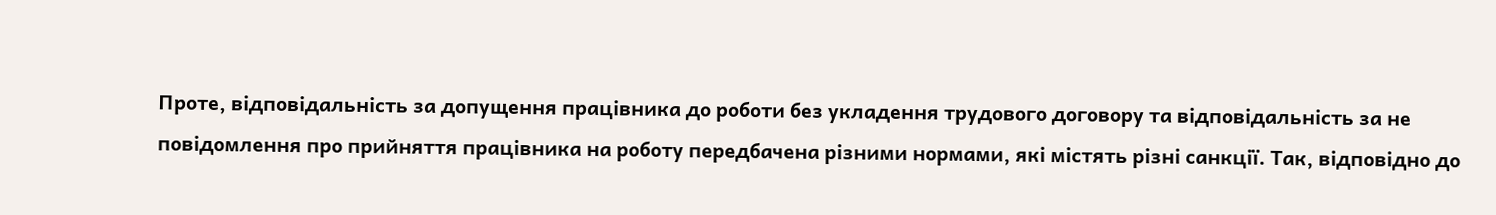Проте, відповідальність за допущення працівника до роботи без укладення трудового договору та відповідальність за не повідомлення про прийняття працівника на роботу передбачена різними нормами, які містять різні санкції. Так, відповідно до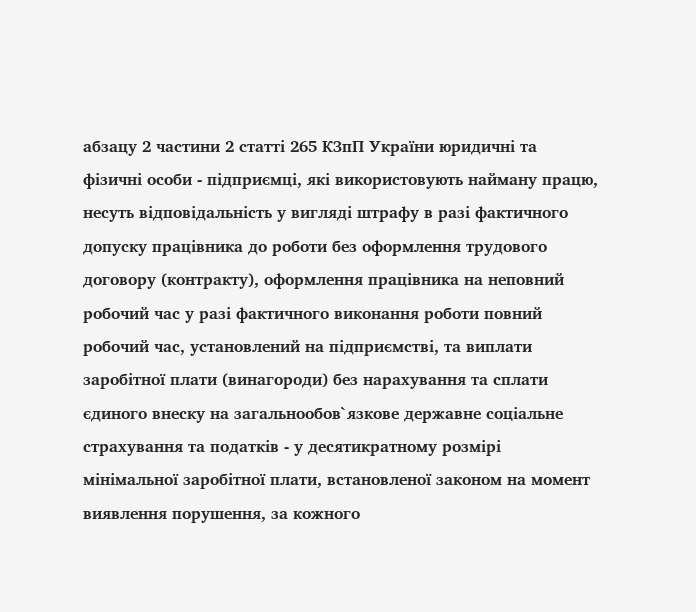абзацу 2 частини 2 статті 265 КЗпП України юридичні та фізичні особи - підприємці, які використовують найману працю, несуть відповідальність у вигляді штрафу в разі фактичного допуску працівника до роботи без оформлення трудового договору (контракту), оформлення працівника на неповний робочий час у разі фактичного виконання роботи повний робочий час, установлений на підприємстві, та виплати заробітної плати (винагороди) без нарахування та сплати єдиного внеску на загальнообов`язкове державне соціальне страхування та податків - у десятикратному розмірі мінімальної заробітної плати, встановленої законом на момент виявлення порушення, за кожного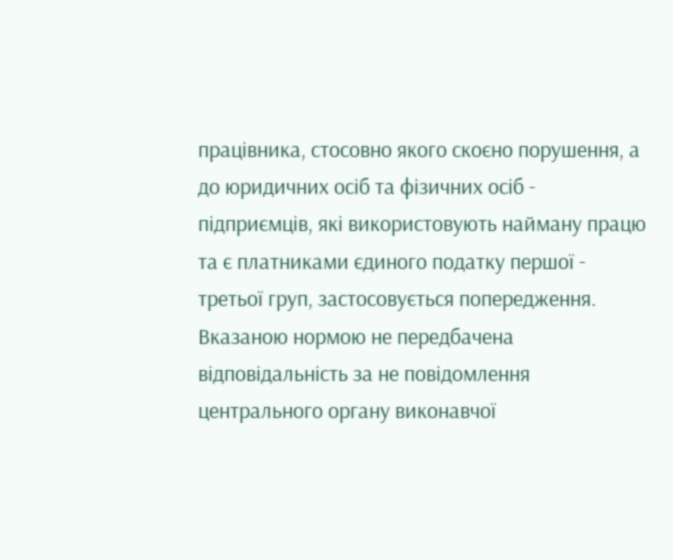працівника, стосовно якого скоєно порушення, а до юридичних осіб та фізичних осіб - підприємців, які використовують найману працю та є платниками єдиного податку першої - третьої груп, застосовується попередження. Вказаною нормою не передбачена відповідальність за не повідомлення центрального органу виконавчої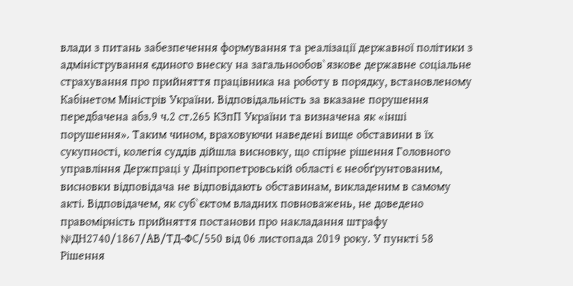влади з питань забезпечення формування та реалізації державної політики з адміністрування єдиного внеску на загальнообов`язкове державне соціальне страхування про прийняття працівника на роботу в порядку, встановленому Кабінетом Міністрів України. Відповідальність за вказане порушення передбачена абз.9 ч.2 ст.265 КЗпП України та визначена як «інші порушення». Таким чином, враховуючи наведені вище обставини в їх сукупності, колегія суддів дійшла висновку, що спірне рішення Головного управління Держпраці у Дніпропетровській області є необґрунтованим, висновки відповідача не відповідають обставинам, викладеним в самому акті. Відповідачем, як суб`єктом владних повноважень, не доведено правомірність прийняття постанови про накладання штрафу №ДН2740/1867/АВ/ТД-ФС/550 від 06 листопада 2019 року. У пункті 58 Рішення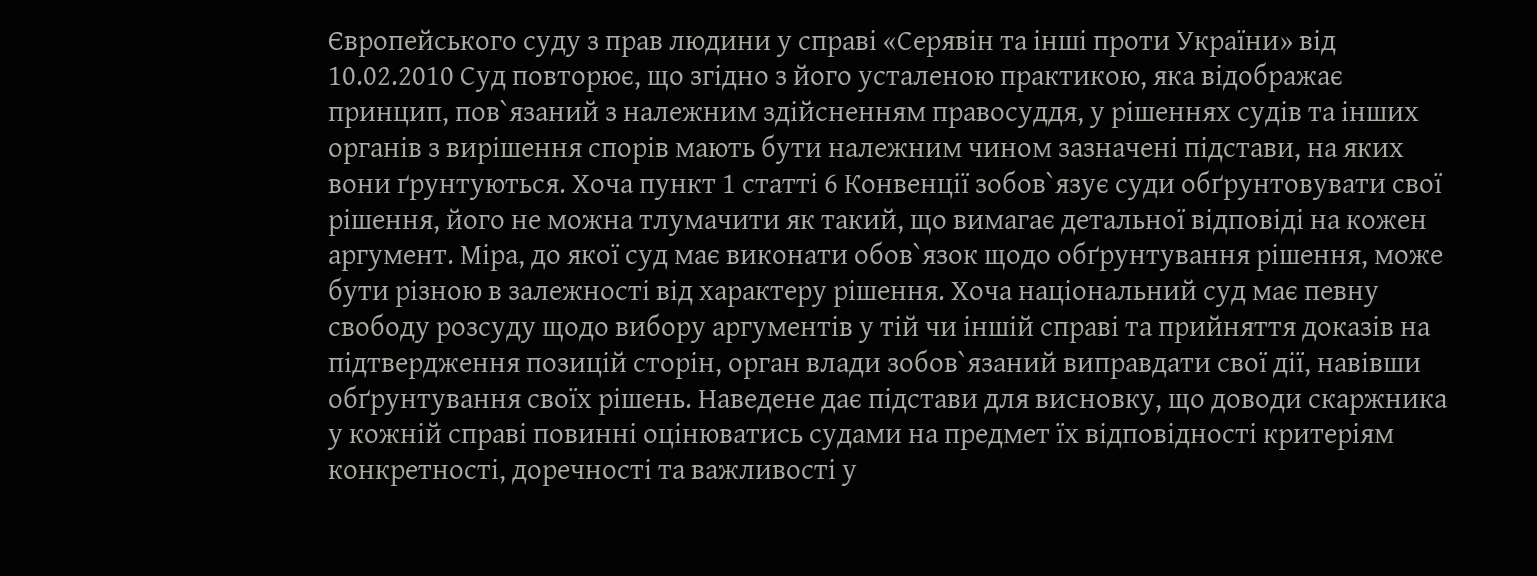Європейського суду з прав людини у справі «Серявін та інші проти України» від 10.02.2010 Суд повторює, що згідно з його усталеною практикою, яка відображає принцип, пов`язаний з належним здійсненням правосуддя, у рішеннях судів та інших органів з вирішення спорів мають бути належним чином зазначені підстави, на яких вони ґрунтуються. Хоча пункт 1 статті 6 Конвенції зобов`язує суди обґрунтовувати свої рішення, його не можна тлумачити як такий, що вимагає детальної відповіді на кожен аргумент. Міра, до якої суд має виконати обов`язок щодо обґрунтування рішення, може бути різною в залежності від характеру рішення. Хоча національний суд має певну свободу розсуду щодо вибору аргументів у тій чи іншій справі та прийняття доказів на підтвердження позицій сторін, орган влади зобов`язаний виправдати свої дії, навівши обґрунтування своїх рішень. Наведене дає підстави для висновку, що доводи скаржника у кожній справі повинні оцінюватись судами на предмет їх відповідності критеріям конкретності, доречності та важливості у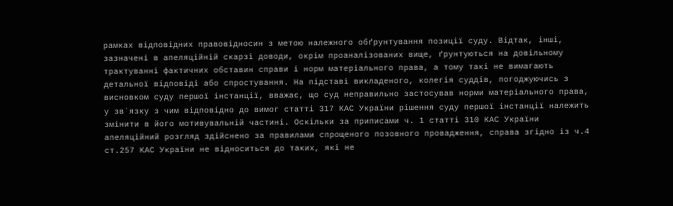рамках відповідних правовідносин з метою належного обґрунтування позиції суду. Відтак, інші, зазначені в апеляційній скарзі доводи, окрім проаналізованих вище, ґрунтуються на довільному трактуванні фактичних обставин справи і норм матеріального права, а тому такі не вимагають детальної відповіді або спростування. На підставі викладеного, колегія суддів, погоджуючись з висновком суду першої інстанції, вважає, що суд неправильно застосував норми матеріального права, у зв`язку з чим відповідно до вимог статті 317 КАС України рішення суду першої інстанції належить змінити в його мотивувальній частині. Оскільки за приписами ч. 1 статті 310 КАС України апеляційний розгляд здійснено за правилами спрощеного позовного провадження, справа згідно із ч.4 ст.257 КАС України не відноситься до таких, які не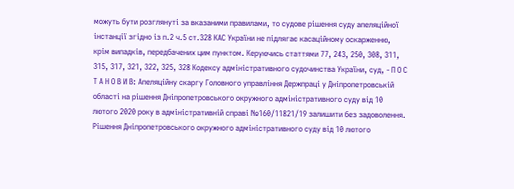можуть бути розглянуті за вказаними правилами, то судове рішення суду апеляційної інстанції згідно із п.2 ч.5 ст.328 КАС України не підлягає касаційному оскарженню, крім випадків, передбачених цим пунктом. Керуючись статтями 77, 243, 250, 308, 311, 315, 317, 321, 322, 325, 328 Кодексу адміністративного судочинства України, суд, - П О С Т А Н О В И В: Апеляційну скаргу Головного управління Держпраці у Дніпропетровській області на рішення Дніпропетровського окружного адміністративного суду від 10 лютого 2020 року в адміністративній справі №160/11821/19 залишити без задоволення. Рішення Дніпропетровського окружного адміністративного суду від 10 лютого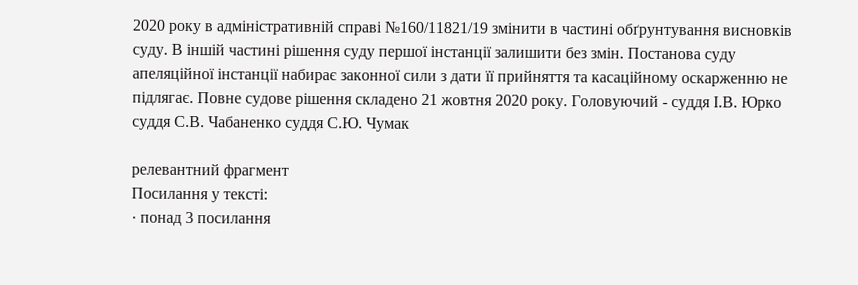2020 року в адміністративній справі №160/11821/19 змінити в частині обґрунтування висновків суду. В іншій частині рішення суду першої інстанції залишити без змін. Постанова суду апеляційної інстанції набирає законної сили з дати її прийняття та касаційному оскарженню не підлягає. Повне судове рішення складено 21 жовтня 2020 року. Головуючий - суддя І.В. Юрко суддя С.В. Чабаненко суддя С.Ю. Чумак

релевантний фрагмент
Посилання у тексті:
· понад 3 посилання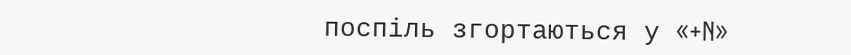поспіль згортаються у «+N»